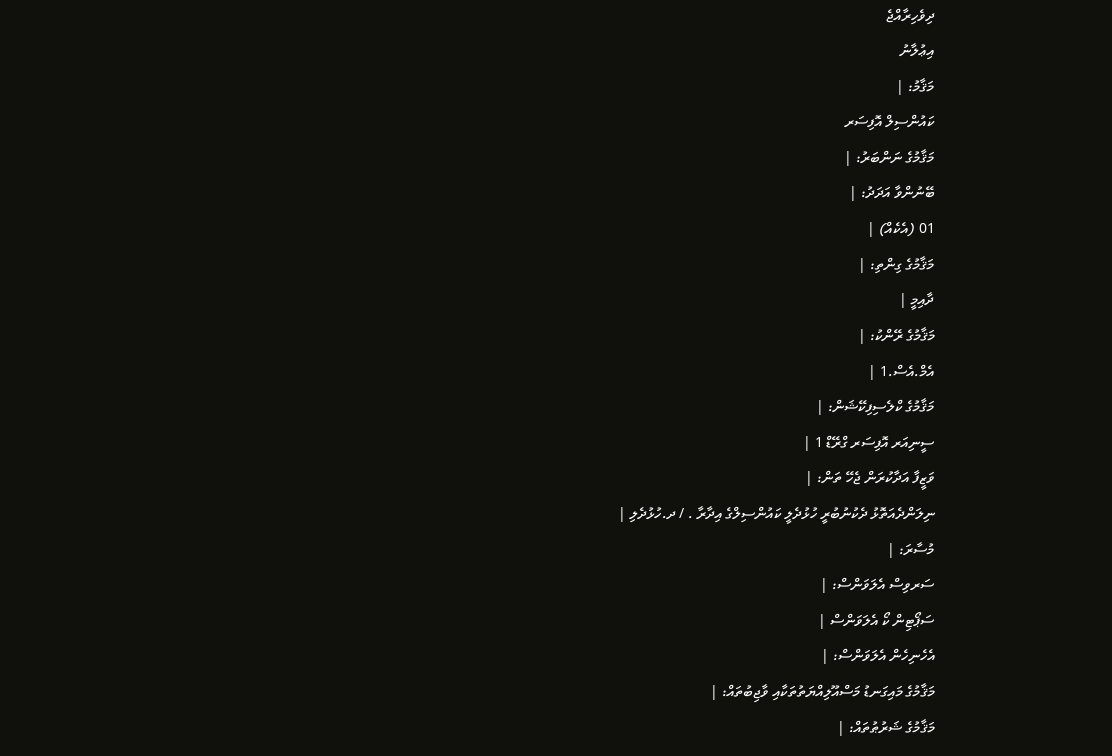ދިވެހިރާއްޖެ
އިޢުލާނު
މަޤާމު: |
ކައުންސިލް އޮފިސަރ
މަޤާމުގެ ނަންބަރު: |
ބޭނުންވާ އަދަދު: |
01 (އެކެއް) |
މަޤާމުގެ ގިންތި: |
ދާއިމީ |
މަޤާމުގެ ރޭންކު: |
އެމް.އެސް.1 |
މަޤާމުގެ ކްލެސިފިކޭޝަން: |
ސީނިއަރ އޮފިސަރ ގްރޭޑް 1 |
ވަޒީފާ އަދާކުރަން ޖެހޭ ތަން: |
ނިލަންދެއަތޮޅު ދެކުނުބުރީ ހުޅުދެލީ ކައުންސިލްގެ އިދާރާ . / ދ.ހުޅުދެލި |
މުސާރަ: |
ސަރވިސް އެލަވަންސް: |
ސަޕޯޓިން ކޯ އެލަވަންސް |
އެހެނިހެން އެލަވަންސް: |
މަޤާމުގެ މައިގަނޑު މަސްއޫލިއްޔަތުތަކާއި ވާޖިބުތައް: |
މަޤާމުގެ ޝަރުޠުތައް: |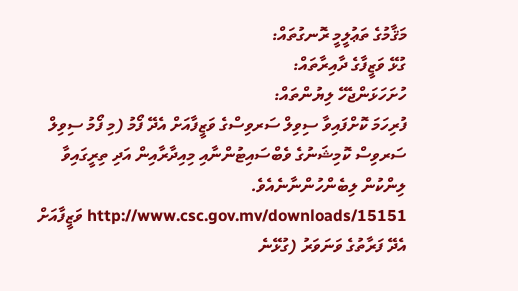މަޤާމުގެ ތަޢުލީމީ ރޮނގުތައް:
ގުޅޭ ވަޒީފާގެ ދާއިރާތައް:
ހުށަހަޅަންޖެހޭ ލިޔުންތައް:
ފުރިހަމަ ކޮށްފައިވާ ސިވިލް ސަރވިސްގެ ވަޒީފާއަށް އެދޭ ފޯމު (މި ފޯމު ސިވިލް ސަރވިސް ކޮމިޝަނުގެ ވެބްސައިޓުންނާއި މިއިދާރާއިން އަދި ތިރީގައިވާ ލިންކުން ލިބެންހުންނާނެއެވެ. http://www.csc.gov.mv/downloads/15151 ވަޒީފާއަށް އެދޭ ފަރާތުގެ ވަނަވަރު (ގުޅޭނެ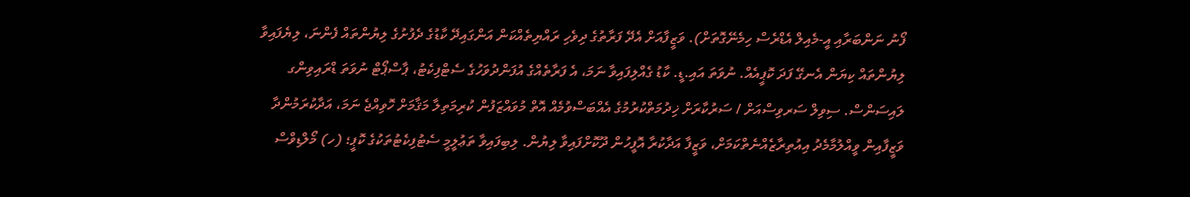ފޯނު ނަންބަރާއި އީ-މެއިލް އެޑްރެސް ހިމެނޭގޮތަށް). ވަޒީފާއަށް އެދޭ ފަރާތުގެ ދިވެހި ރައްޔިތެއްކަން އަންގައިދޭ ކާޑުގެ ދެފުށުގެ ލިޔުންތައް ފެންނަ، ލިޔެފައިވާ ލިޔުންތައް ކިޔަން އެނގޭ ފަދަ ކޮޕީއެއް. ނުވަތަ އައި.ޑީ. ކާޑު ގެއްލިފައިވާ ނަމަ، އެ ފަރާތެއްގެ އުފަންދުވަހުގެ ސެޓްފިކެޓު، ޕާސްޕޯޓް ނުވަތަ ޑްރައިވިންގ ލައިސަންސް. ސިވިލް ސަރވިސްއަށް / ސަރުކާރަށް ޚިދުމަތްކުރުމުގެ އެއްބަސްވުމެއް އޮތް މުވައްޒަފުން ކުރިމަތިލާ މަޤާމަށް ހޮވިއްޖެ ނަމަ، އަދާކުރަމުންދާ ވަޒީފާއިން ވީއްލުމާމެދު އިއުތިރާޒެއްނެތްކަމަށް، ވަޒީފާ އަދާކުރާ އޮފީހުން ދޫކޮށްފައިވާ ލިޔުން. ލިބިފައިވާ ތަޢުލީމީ ސެޓުފިކެޓުތަކުގެ ކޮޕީ؛ (ހ) މޯލްޑިވްސް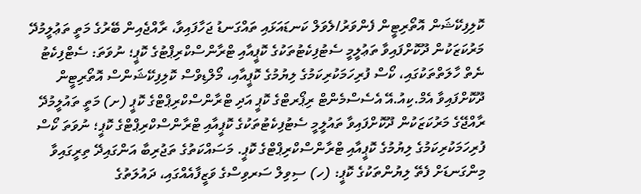ކޮލިފިކޭޝަން އޮތޯރިޓީން ފެންވަރު/ލެވަލް ކަނޑައަޅައި ތައްގަނޑު ޖަހާފައިވާ، ރާއްޖެއިން ބޭރުގެ މަތީ ތަޢުލީމުދޭ މަރުކަޒަކުން ދޫކޮށްފައިވާ ތަޢުލީމީ ސެޓުފިކެޓުތަކުގެ ކޮޕީއާއި ޓްރާންސްކްރިޕްޓުގެ ކޮޕީ؛ ނުވަތަ: ސެޓްފިކެޓު ނެތް ހާލަތްތަކުގައި، ކޯސް ފުރިހަމަކުރިކަމުގެ ލިޔުމުގެ ކޮޕީއާއި، މޯލްޑިވްސް ކޮލިފިކޭޝަންސް އޮތޯރިޓީން ދޫކޮށްފައިވާ އެމް.ކިއު.އޭ އެސެސްމެންޓް ރިޕޯރޓްގެ ކޮޕީ އަދި ޓްރާންސްކްރިޕްޓްގެ ކޮޕީ (ށ) މަތީ ތައުލީމުދޭ ރާއްޖޭގެ މަރުކަޒަކުން ދޫކޮށްފައިވާ ތައުލީމީ ސެޓުފިކެޓުތަކުގެ ކޮޕީއާއި ޓްރާންސްކްރިޕްޓްގެ ކޮޕީ؛ ނުވަތަ ކޯސް ފުރިހަމަކުރިކަމުގެ ލިޔުމުގެ ކޮޕީއާއި ޓްރާންސްކްރިޕްޓްގެ ކޮޕީ. މަސައްކަތުގެ ތަޖުރިބާ އަންގައިދޭ ތިރީގައިވާ މިންގަނޑަށް ފެތޭ ލިޔުންތަކުގެ ކޮޕީ: (ހ) ސިވިލް ސަރވިސްގެ ވަޒީފާއެއްގައި، ދައުލަތުގެ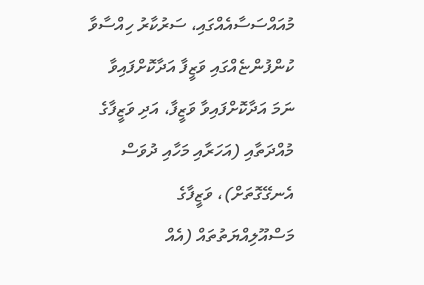މުއައްސަސާއެއްގައި، ސަރުކާރު ހިއްސާވާ ކުންފުންޏެއްގައި ވަޒީފާ އަދާކޮށްފައިވާ ނަމަ އަދާކޮށްފައިވާ ވަޒީފާ، އަދި ވަޒީފާގެ މުއްދަތާއި (އަހަރާއި މަހާއި ދުވަސް އެނގޭގޮތަށް)، ވަޒީފާގެ މަސްއޫލިއްޔަތުތައް (އެއް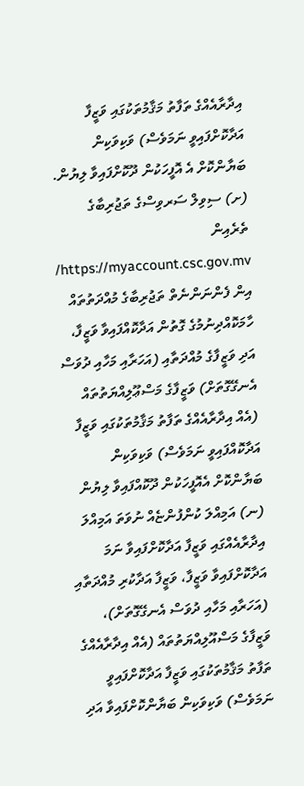އިދާރާއެއްގެ ތަފާތު މަޤާމުތަކުގައި ވަޒީފާ އަދާކޮށްފައިވީ ނަމަވެސް) ވަކިވަކިން ބަޔާންކޮށް އެ އޮފީހަކުން ދޫކޮށްފައިވާ ލިޔުން. (ށ) ސިވިލް ސަރވިސްގެ ތަޖުރިބާގެ ތެރެއިން https://myaccount.csc.gov.mv/ އިން ފެންނަންނެތް ތަޖުރިބާގެ މުއްދަތުތައް ހާމަކޮއްދިނުމުގެ ގޮތުން އަދާކޮއްފައިވާ ވަޒީފާ، އަދި ވަޒީފާގެ މުއްދަތާއި (އަހަރާއި މަހާއި ދުވަސް އެނގޭގޮތަށް) ވަޒީފާގެ މަސްޢޫލިއްޔަތުތައް (އެއް އިދާރާއެއްގެ ތަފާތު މަޤާމުތަކުގައި ވަޒީފާ އަދާކޮއްފައިވީ ނަމަވެސް) ވަކިވަކިން ބަޔާންކޮށް އެއޮފީހަކުން ދޫކޮއްފައިވާ ލިޔުން (ނ) އަމިއްލަ ކުންފުންޏެއް ނުވަތަ އަމިއްލަ އިދާރާއެއްގައި ވަޒީފާ އަދާކޮށްފައިވާ ނަމަ އަދާކޮށްފައިވާ ވަޒީފާ، ވަޒީފާ އަދާކުރި މުއްދަތާއި (އަހަރާއި މަހާއި ދުވަސް އެނގޭގޮތަށް)، ވަޒީފާގެ މަސްއޫލިއްޔަތުތައް (އެއް އިދާރާއެއްގެ ތަފާތު މަޤާމުތަކުގައި ވަޒީފާ އަދާކޮށްފައިވީ ނަމަވެސް) ވަކިވަކިން ބަޔާންކޮށްފައިވާ އަދި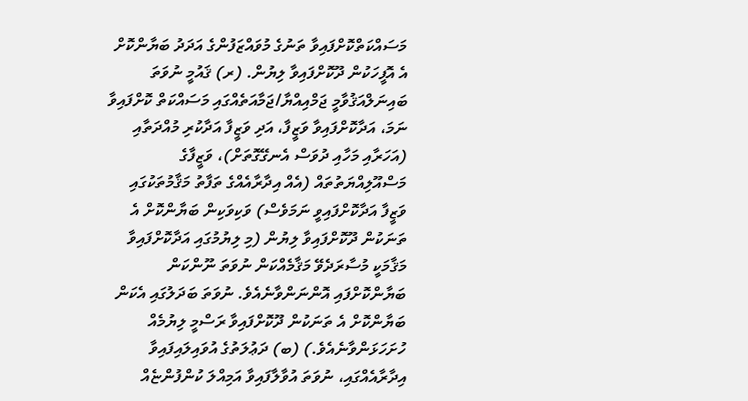މަސައްކަތްކޮށްފައިވާ ތަނުގެ މުވައްޒަފުންގެ އަދަދު ބަޔާންކޮށް އެ އޮފީހަކުން ދޫކޮށްފައިވާ ލިޔުން. (ރ) ޤައުމީ ނުވަތަ ބައިނަލްއަޤުވާމީ ޖަމްއިއްޔާ/ޖަމާއަތެއްގައި މަސައްކަތް ކޮށްފައިވާ ނަމަ، އަދާކޮށްފައިވާ ވަޒީފާ، އަދި ވަޒީފާ އަދާކުރި މުއްދަތާއި (އަހަރާއި މަހާއި ދުވަސް އެނގޭގޮތަށް)، ވަޒީފާގެ މަސްއޫލިއްޔަތުތައް (އެއް އިދާރާއެއްގެ ތަފާތު މަޤާމުތަކުގައި ވަޒީފާ އަދާކޮށްފައިވީ ނަމަވެސް) ވަކިވަކިން ބަޔާންކޮށް އެ ތަނަކުން ދޫކޮށްފައިވާ ލިޔުން (މި ލިޔުމުގައި އަދާކޮށްފައިވާ މަޤާމަކީ މުސާރަދެވޭ މަޤާމެއްކަން ނުވަތަ ނޫންކަން ބަޔާންކޮށްފައި އޮންނަންވާނެއެވެ. ނުވަތަ ބަދަލުގައި އެކަން ބަޔާންކޮށް އެ ތަނަކުން ދޫކޮށްފައިވާ ރަސްމީ ލިޔުމެއް ހުށަހަޅަންވާނެއެވެ.) (ބ) ދަޢުލަތުގެ އުވައިލައިފައިވާ އިދާރާއެއްގައި، ނުވަތަ އުވާލާފައިވާ އަމިއްލަ ކުންފުންޏެއް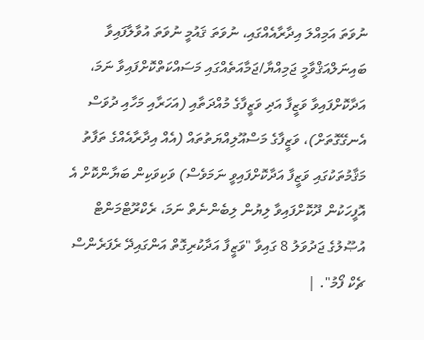ނުވަތަ އަމިއްލަ އިދާރާއެއްގައި، ނުވަތަ ޤައުމީ ނުވަތަ އުވާލާފައިވާ ބައިނަލްއަޤްވާމީ ޖަމިއްޔާ/ޖަމާއަތެއްގައި މަސައްކަތްކޮށްފައިވާ ނަމަ، އަދާކޮށްފައިވާ ވަޒީފާ އަދި ވަޒީފާގެ މުއްދަތާއި (އަހަރާއި މަހާއި ދުވަސް އެނގޭގޮތަށް)، ވަޒީފާގެ މަސްއޫލިއްޔަތުތައް (އެއް އިދާރާއެއްގެ ތަފާތު މަޤާމުތަކުގައި ވަޒީފާ އަދާކޮށްފައިވީ ނަމަވެސް) ވަކިވަކިން ބަޔާންކޮށް އެ އޮފީހަކުން ދޫކޮށްފައިވާ ލިޔުން ލިބެންނެތް ނަމަ، ރެކްރޫޓްމަންޓް އުޞޫލުގެ ޖަދުވަލު 8 ގައިވާ "ވަޒީފާ އަދާކުރިގޮތް އަންގައިދޭ ރެފަރެންސް ޗެކް ފޯމު". |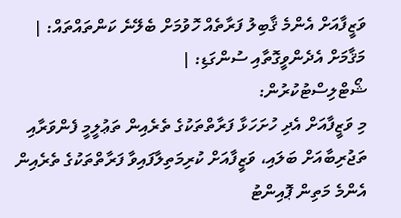ވަޒީފާއަށް އެންމެ ޤާބިލު ފަރާތެއް ހޮވުމަށް ބެލޭނެ ކަންތައްތައް: |
މަޤާމަށް އެދެންވީގޮތާއި ސުންގަޑި: |
ޝޯޓްލިސްޓުކުރުން:
މި ވަޒީފާއަށް އެދި ހުށަހަޅާ ފަރާތްތަކުގެ ތެރެއިން ތަޢުލީމީ ފެންވަރާއި ތަޖުރިބާއަށް ބަލައި، ވަޒީފާއަށް ކުރިމަތިލާފައިވާ ފަރާތްތަކުގެ ތެރެއިން އެންމެ މަތިން ޕޮއިންޓު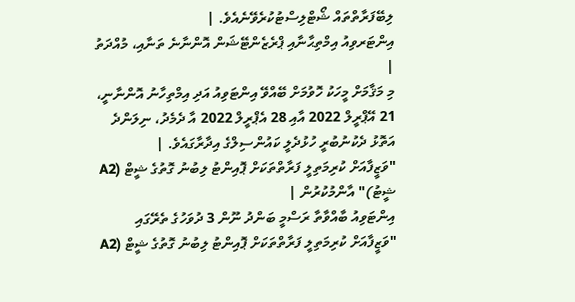ލިބޭފަރާތްތައް ޝޯޓްލިސްޓުކުރެވޭނެއެވެ. |
އިންޓަރވިއު އިމްތިޙާނާއި ޕްރެޒެންޓޭޝަން އޮންނާނެ ތަނާއި، މުއްދަތު |
މި މަޤާމަށް މީހަކު ހޮވުމަށް ބޭއްވޭ އިންޓަވިއު އަދި އިމްތިހާނު އޮންނާނީ، 21 އޭޕްރީލް 2022 އާއި 28 އެޕްރީލް 2022 އާ ދެމެދު، ނިލަންދެ އަތޮޅު ދެކުނުބުރީ ހުޅުދެލީ ކައުންސިލްގެ އިދާރާގައެވެ. |
"ވަޒީފާއަށް ކުރިމަތިލީ ފަރާތްތަކަށް ޕޮއިންޓު ލިބުނު ގޮތުގެ ޝީޓް (A2 ޝީޓު)" އާންމުކުރުން |
އިންޓަވިއު ބާއްވާތާ ރަސްމީ ބަންދު ނޫން 3 ދުވަހުގެ ތެރޭގައި "ވަޒީފާއަށް ކުރިމަތިލީ ފަރާތްތަކަށް ޕޮއިންޓު ލިބުނު ގޮތުގެ ޝީޓް (A2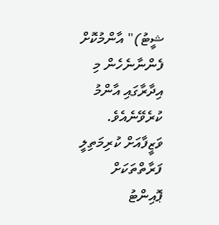ޝީޓު)" އާންމުކޮށް ފެންނާނެހެން މި އިދާރާގައި އާންމު ކުރެވޭނެއެވެ. ވަޒީފާއަށް ކުރިމަތިލީ ފަރާތްތަކަށް ޕޮއިންޓު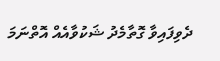ދެވިފައިވާ ގޮތާމެދު ޝަކުވާއެއް އޮތްނަމަ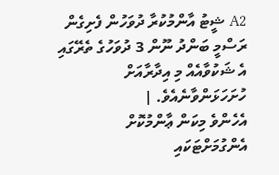A2 ޝީޓު އާންމުކުރާ ދުވަހުން ފެށިގެން ރަސްމީ ބަންދު ނޫން 3 ދުވަހުގެ ތެރޭގައި އެ ޝަކުވާއެއް މި އިދާރާއަށް ހުށަހަޅަންވާނެއެވެ. |
އެހެންވެ މިކަން ޢާންމުކޮށް އެންގުމަށްޓަކައި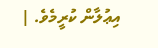އިޢުލާން ކުރީމެވެ. |